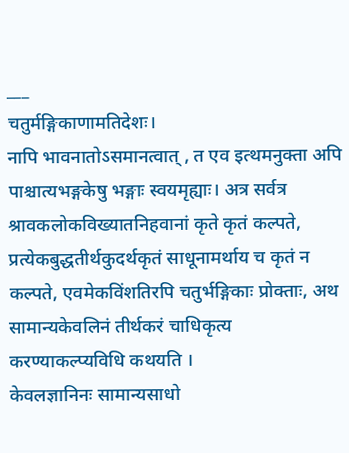___
चतुर्मङ्गिकाणामतिदेशः।
नापि भावनातोऽसमानत्वात् , त एव इत्थमनुक्ता अपि पाश्चात्यभङ्गकेषु भङ्गाः स्वयमृह्याः। अत्र सर्वत्र श्रावकलोकविख्यातनिहवानां कृते कृतं कल्पते, प्रत्येकबुद्धतीर्थकुदर्थकृतं साधूनामर्थाय च कृतं न कल्पते, एवमेकविंशतिरपि चतुर्भङ्गिकाः प्रोक्ताः, अथ सामान्यकेवलिनं तीर्थकरं चाधिकृत्य करण्याकल्प्यविधि कथयति ।
केवलज्ञानिनः सामान्यसाधो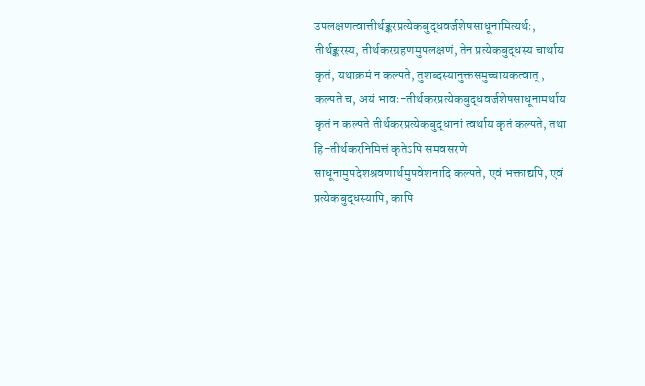उपलक्षणत्वात्तीर्थङ्करप्रत्येकबुद्धवर्जशेषसाधूनामित्यर्थः, तीर्थङ्करस्य, तीर्थकरग्रहणमुपलक्षणं, तेन प्रत्येकबुद्धस्य चार्थाय कृतं, यथाक्रमं न कल्पते, तुशब्दस्यानुक्तसमुच्चायकत्वात् , कल्पते च, अयं भावः-तीर्थकरप्रत्येकबुद्धवर्जशेषसाधूनामर्थाय कृतं न कल्पते तीर्थकरप्रत्येकबुद्धानां त्वर्थाय कृतं कल्पते, तथा हि-तीर्थकरनिमित्तं कृतेऽपि समवसरणे साधूनामुपदेशश्रवणार्थमुपवेशनादि कल्पते, एवं भक्ताद्यपि, एवं प्रत्येकबुद्धस्यापि, कापि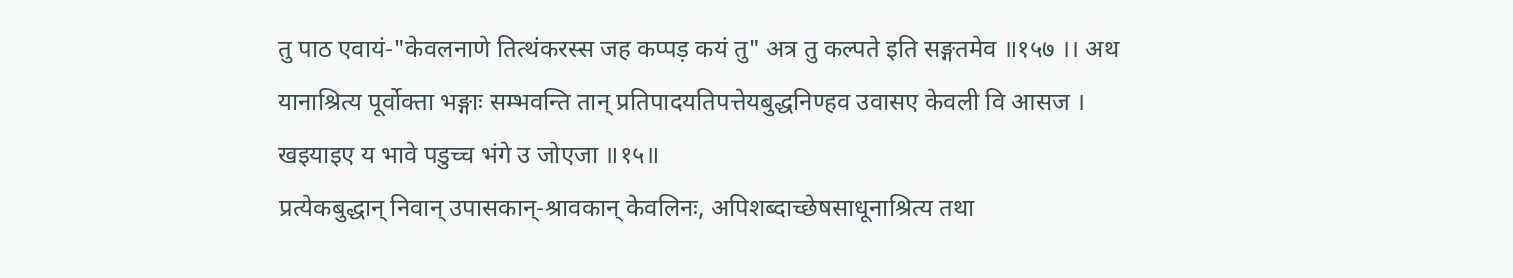तु पाठ एवायं-"केवलनाणे तित्थंकरस्स जह कप्पड़ कयं तु" अत्र तु कल्पते इति सङ्गतमेव ॥१५७ ।। अथ यानाश्रित्य पूर्वोक्ता भङ्गाः सम्भवन्ति तान् प्रतिपादयतिपत्तेयबुद्धनिण्हव उवासए केवली वि आसज । खइयाइए य भावे पडुच्च भंगे उ जोएजा ॥१५॥
प्रत्येकबुद्धान् निवान् उपासकान्-श्रावकान् केवलिनः, अपिशब्दाच्छेषसाधूनाश्रित्य तथा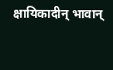क्षायिकादीन् भावान्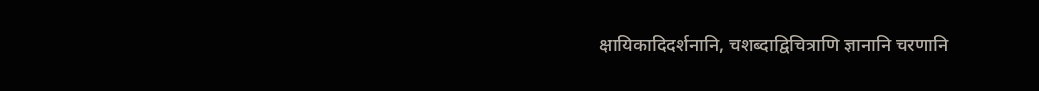क्षायिकादिदर्शनानि, चशब्दाद्विचित्राणि ज्ञानानि चरणानि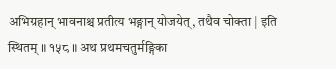अभिग्रहान् भावनाश्च प्रतीत्य भङ्गान् योजयेत्, तथैव चोक्ता | इति स्थितम् ॥ १५८ ॥ अथ प्रथमचतुर्मङ्गिका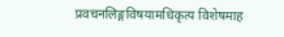प्रवचनलिङ्गविषयामधिकृत्य विशेषमाह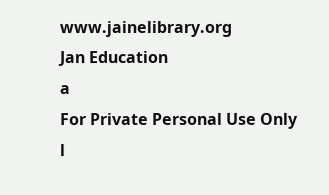www.jainelibrary.org
Jan Education
a
For Private Personal Use Only
l